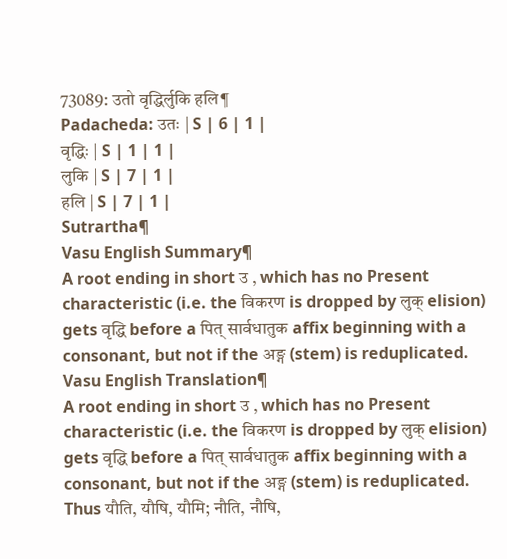73089: उतो वृद्धिर्लुकि हलि¶
Padacheda: उतः | S | 6 | 1 |
वृद्धिः | S | 1 | 1 |
लुकि | S | 7 | 1 |
हलि | S | 7 | 1 |
Sutrartha¶
Vasu English Summary¶
A root ending in short उ , which has no Present characteristic (i.e. the विकरण is dropped by लुक् elision) gets वृद्धि before a पित् सार्वधातुक affix beginning with a consonant, but not if the अङ्ग (stem) is reduplicated.
Vasu English Translation¶
A root ending in short उ , which has no Present characteristic (i.e. the विकरण is dropped by लुक् elision) gets वृद्धि before a पित् सार्वधातुक affix beginning with a consonant, but not if the अङ्ग (stem) is reduplicated. Thus यौति, यौषि, यौमि; नौति, नौषि,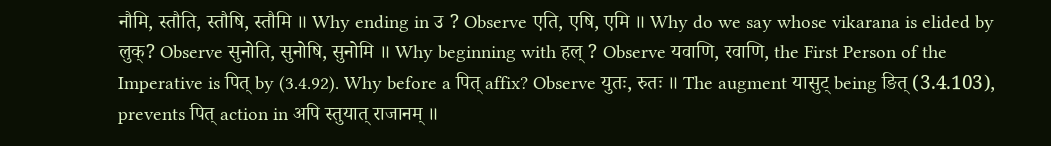नौमि, स्तौति, स्तौषि, स्तौमि ॥ Why ending in उ ? Observe एति, एषि, एमि ॥ Why do we say whose vikarana is elided by लुक्? Observe सुनोति, सुनोषि, सुनोमि ॥ Why beginning with हल् ? Observe यवाणि, रवाणि, the First Person of the Imperative is पित् by (3.4.92). Why before a पित् affix? Observe युतः, रुतः ॥ The augment यासुट् being ङित् (3.4.103), prevents पित् action in अपि स्तुयात् राजानम् ॥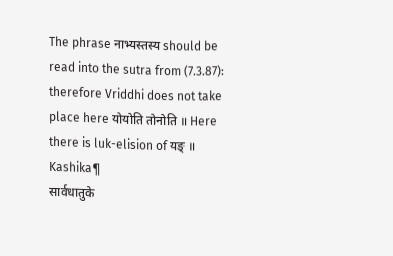The phrase नाभ्यस्तस्य should be read into the sutra from (7.3.87): therefore Vriddhi does not take place here योयोति तोनोति ॥ Here there is luk-elision of यङ् ॥
Kashika¶
सार्वधातुके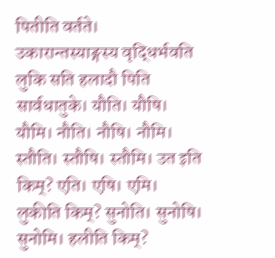पितीति वर्तते। उकारान्तस्याङ्गस्य वृद्धिर्भवति लुकि सति हलादौ पिति सार्वधातुके। यौति। यौषि। यौमि। नौति। नौषि। नौमि। स्तौति। स्तौषि। स्तौमि। उत इति किम्? एति। एषि। एमि। लुकीति किम्? सुनोति। सुनोषि। सुनोमि। हलीति किम्?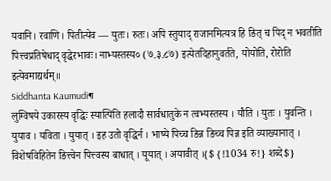यवानि। रवाणि। पितीत्येव — युतः। रुतः। अपि स्तुयाद् राजानमित्यत्र हि ङित् च पिद् न भवतीति पित्त्वप्रतिषेधाद् वृद्धेरभावः। नाभ्यस्तस्य० (७.३.८७) इत्येतदिहानुवर्तते, योयोति, रोरोति इत्येवमाद्यर्थम्॥
Siddhanta Kaumudi¶
लुग्विषये उकारस्य वृद्धिः स्यात्पिति हलादौ सार्वधातुके न त्वभ्यस्तस्य । यौति । युतः । युवन्ति । युयाव । यविता । युयात् । इह उतो वृद्धिर्न । भाष्ये पिच्च ङिन्न ङिच्च पिन्न इति व्याख्यानात् । विशेषविहितेन ङित्त्वेन पित्त्वस्य बाधात् । यूयात् । अयावीत् ।{$ {!1034 रु!} शब्दे$}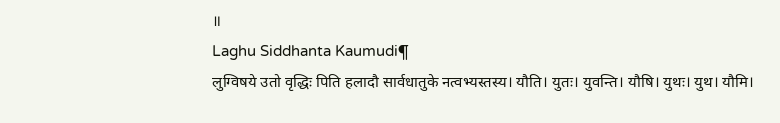॥
Laghu Siddhanta Kaumudi¶
लुग्विषये उतो वृद्धिः पिति हलादौ सार्वधातुके नत्वभ्यस्तस्य। यौति। युतः। युवन्ति। यौषि। युथः। युथ। यौमि।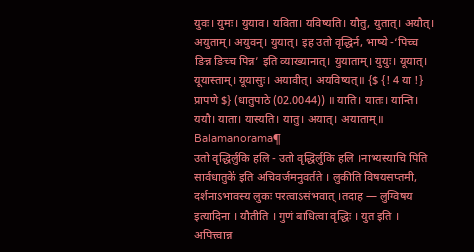युवः। युमः। युयाव। यविता। यविष्यति। यौतु, युतात्। अयौत्। अयुताम्। अयुवन्। युयात्। इह उतो वृद्धिर्न, भाष्ये -‘पिच्च ङिन्न ङिच्च पिन्न’ इति व्याख्यानात्। युयाताम्। युयुः। यूयात्। यूयास्ताम्। यूयासुः। अयावीत्। अयविष्यत्॥ {$ {! 4 या !} प्रापणे $} (धातुपाठे (02.0044)) ॥ याति। यातः। यान्ति। ययौ। याता। यास्यति। यातु। अयात्। अयाताम्॥
Balamanorama¶
उतो वृद्धिर्लुकि हलि - उतो वृद्धिर्लुकि हलि ।नाभ्यस्याचि पिति सार्वधातुके॑ इति अचिवर्जमनुवर्तते । लुकीति विषयसप्तमी, दर्शनाऽभावस्य लुकः परत्वाऽसंभवात् ।तदाह — लुग्विषय इत्यादिना । यौतीति । गुणं बाधित्वा वृद्धिः । युत इति । अपित्त्वान्न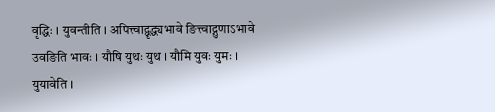वृद्धिः । युवन्तीति । अपित्त्वाद्वृद्ध्यभावे ङित्त्वाद्गुणाऽभावे उवङिति भावः । यौषि युथः युथ । यौमि युवः युमः । युयावेति ।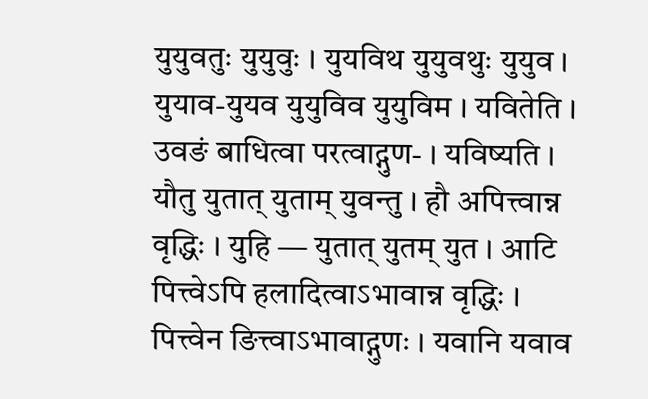युयुवतुः युयुवुः । युयविथ युयुवथुः युयुव । युयाव-युयव युयुविव युयुविम । यवितेति । उवङं बाधित्वा परत्वाद्गुण- । यविष्यति । यौतु युतात् युताम् युवन्तु । हौ अपित्त्वान्न वृद्धिः । युहि — युतात् युतम् युत । आटि पित्त्वेऽपि हलादित्वाऽभावान्न वृद्धिः । पित्त्वेन ङित्त्वाऽभावाद्गुणः । यवानि यवाव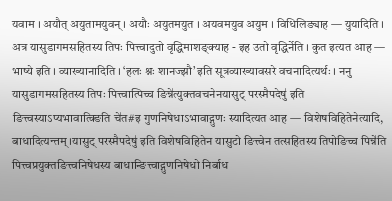यवाम । अयौत् अयुतामयुवन् । अयौः अयुतमयुत । अयवमयुव अयुम । विधिलिङ्याह — युयादिति । अत्र यासुडागमसहितस्य तिपः पित्त्वादुतो वृद्धिमाशङ्क्याह - इह उतो वृद्धिर्नेति । कुत इत्यत आह — भाष्ये इति । व्याख्यानादिति । ‘हलः श्नः शानज्झौ’ इति सूत्रव्याख्यावसरे वचनादित्यर्थः । ननु यासुडागमसहितस्य तिपः पित्त्वात्पिच्च ङिन्ने॑त्युक्तवचनेनयासुट् परस्मैपदेषु॑ इति ङित्त्वस्याऽप्यभावात्क्ङिति चे॑त#इ गुणनिषेधाऽभावाद्गुणः स्यादित्यत आह — विशेषविहितेनेत्यादि, बाधादित्यन्तम् ।यासुट् परस्मैपदेषु॑ इति विशेषविहितेन यासुटो ङित्त्वेन तत्सहितस्य तिपोङिच्च पिन्ने॑ति पित्त्वप्रयुक्तङित्त्वनिषेधस्य बाधान्ङित्त्वाद्गुणनिषेधो निर्बाध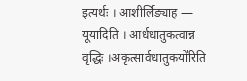इत्यर्थः । आशीर्लिङ्याह — यूयादिति । आर्धधातुकत्वान्न वृद्धिः ।अकृत्सार्वधातुकयो॑रिति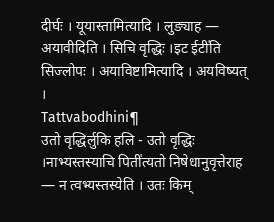दीर्घः । यूयास्तामित्यादि । लुङ्याह — अयावीदिति । सिचि वृद्धिः ।इट ईटी॑ति सिज्लोपः । अयाविष्टामित्यादि । अयविष्यत् ।
Tattvabodhini¶
उतो वृद्धिर्लुकि हलि - उतो वृद्धिः ।नाभ्यस्तस्याचि पिती॑त्यतो निषेधानुवृत्तेराह — न त्वभ्यस्तस्येति । उतः किम्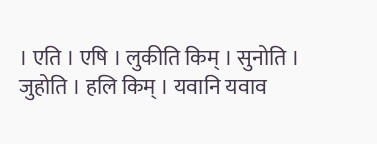। एति । एषि । लुकीति किम् । सुनोति । जुहोति । हलि किम् । यवानि यवाव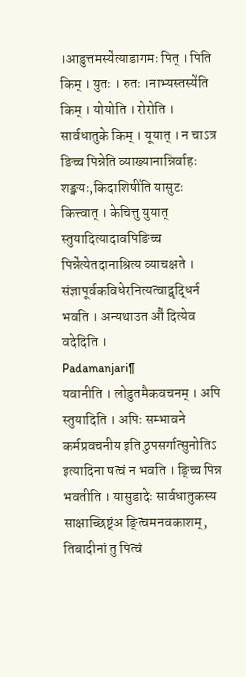।आडुत्तमस्ये॑त्याडागमः पित् । पिति किम् । युतः । रुतः ।नाभ्यस्तस्ये॑ति किम् । योयोति । रोरोति । सार्वधातुके किम् । यूयात् । न चाऽत्र ङिच्च पिन्नेति व्याख्यानान्निर्वाहः शङ्क्यः,किदाशिषी॑ति यासुटः कित्त्वात् । केचित्तु युयात् स्तुयादित्यादावपिङिच्च पिन्ने॑त्येतदानाश्रित्य व्याचक्षते । संज्ञापूर्वकविधेरनित्यत्वाद्वृद्धिर्न भवति । अन्यथाउत औ॑ दित्येव वदेदिति ।
Padamanjari¶
यवानीति । लोडुतमैकवचनम् । अपि स्तुयादिति । अपिः सम्भावने कर्मप्रवचनीय इति ठुपसर्गात्सुनोतिऽ इत्यादिना षत्वं न भवति । ङ्च्चि पिन्न भवतीति । यासुडादेः सार्वधातुकस्य साक्षाच्छिष्ट्ंअ ङ्त्विमनवकाशम्, तिबादीनां तु पित्वं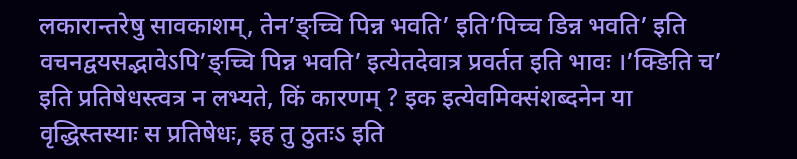लकारान्तरेषु सावकाशम्, तेन’ङ्च्चि पिन्न भवति’ इति’पिच्च डिन्न भवति’ इति वचनद्वयसद्भावेऽपि’ङ्च्चि पिन्न भवति’ इत्येतदेवात्र प्रवर्तत इति भावः ।’क्ङिति च’ इति प्रतिषेधस्त्वत्र न लभ्यते, किं कारणम् ? इक इत्येवमिक्संशब्दनेन या वृद्धिस्तस्याः स प्रतिषेधः, इह तु ठुतःऽ इति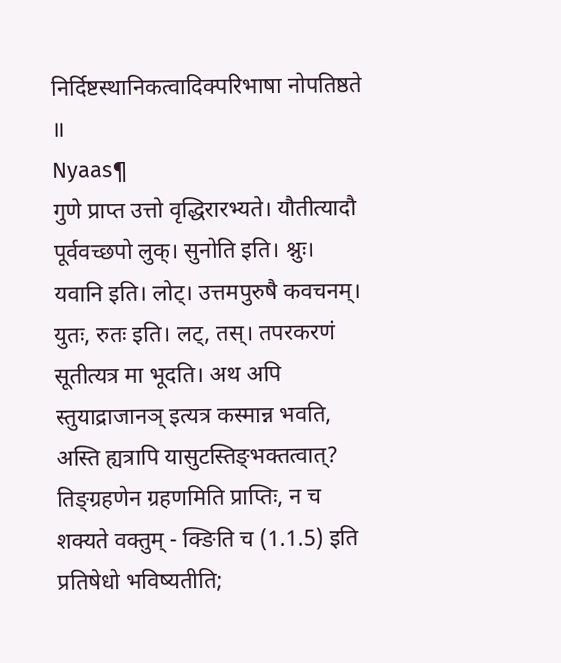निर्दिष्टस्थानिकत्वादिक्परिभाषा नोपतिष्ठते ॥
Nyaas¶
गुणे प्राप्त उत्तो वृद्धिरारभ्यते। यौतीत्यादौ पूर्ववच्छपो लुक्। सुनोति इति। श्नुः। यवानि इति। लोट्। उत्तमपुरुषै कवचनम्। युतः, रुतः इति। लट्, तस्। तपरकरणं सूतीत्यत्र मा भूदति। अथ अपि स्तुयाद्राजानञ् इत्यत्र कस्मान्न भवति, अस्ति ह्यत्रापि यासुटस्तिङ्भक्तत्वात्? तिङ्ग्रहणेन ग्रहणमिति प्राप्तिः, न च शक्यते वक्तुम् - क्ङिति च (1.1.5) इति प्रतिषेधो भविष्यतीति;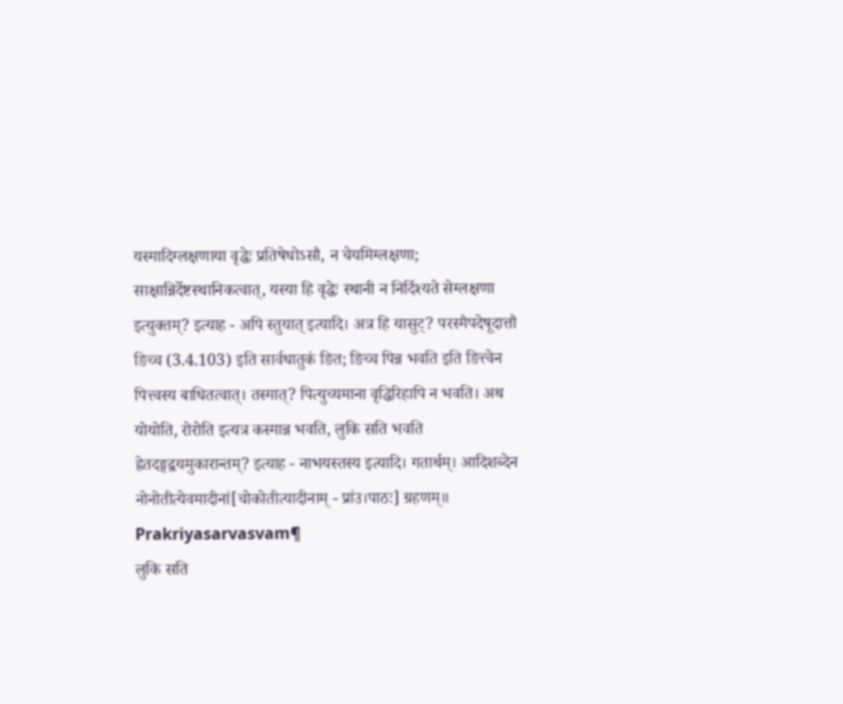यस्मादिग्लक्षणाया वृद्धेः प्रतिषेधोऽसौ, न चेयमिग्लक्षणा; साक्षान्निर्देष्टस्थानिकत्वात्, यस्या हि वृद्धेः स्थानी न निर्दिश्यते सेग्लक्षणा इत्युक्तम्? इत्याह - अपि स्तुयात् इत्यादि। अत्र हि यासुट्? परस्मैपदेषूदात्तौ ङिच्च (3.4.103) इति सार्वधातुकं ङित; ङिच्च पिन्न भवति इति ङित्त्वेन पित्त्वस्य बाधितत्वात्। तस्मात्? पित्युच्यमाना वृद्धिरिहापि न भवति। अथ योयोति, रोरोति इत्यत्र कस्मान्न भवति, लुकि सति भवति ह्रेतदङ्गद्वयमुकारान्तम्? इत्याह - नाभयस्तस्य इत्यादि। गतार्थम्। आदिशब्देन नोनोतीत्येवमादीनां[चोकोतीत्यादीनाम् - प्रांउ।पाठः] ग्रहणम्॥
Prakriyasarvasvam¶
लुकि सति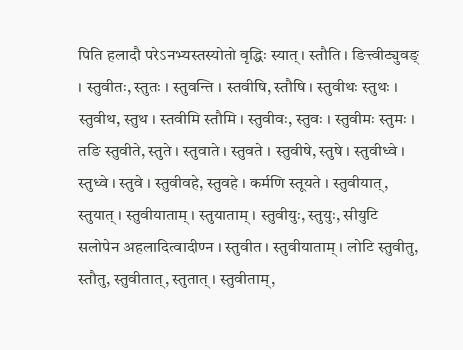पिति हलादौ परेऽनभ्यस्तस्योतो वृद्धिः स्यात् । स्तौति । ङित्त्वीट्युवङ् । स्तुवीतः, स्तुतः । स्तुवन्ति । स्तवीषि, स्तौषि । स्तुवीथः स्तुथः । स्तुवीथ, स्तुथ । स्तवीमि स्तौमि । स्तुवीवः, स्तुवः । स्तुवीमः स्तुमः । तङि स्तुवीते, स्तुते । स्तुवाते । स्तुवते । स्तुवीषे, स्तुषे । स्तुवीध्वे । स्तुध्वे । स्तुवे । स्तुवीवहे, स्तुवहे । कर्मणि स्तूयते । स्तुवीयात्, स्तुयात् । स्तुवीयाताम् । स्तुयाताम् । स्तुवीयुः, स्तुयुः, सीयुटि सलोपेन अहलादित्वादीण्न । स्तुवीत । स्तुवीयाताम् । लोटि स्तुवीतु, स्तौतु, स्तुवीतात्, स्तुतात् । स्तुवीताम्,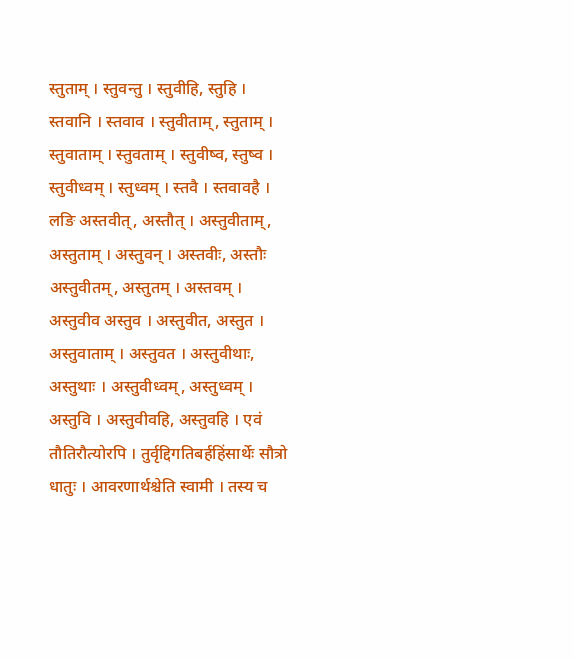स्तुताम् । स्तुवन्तु । स्तुवीहि, स्तुहि । स्तवानि । स्तवाव । स्तुवीताम्, स्तुताम् । स्तुवाताम् । स्तुवताम् । स्तुवीष्व, स्तुष्व । स्तुवीध्वम् । स्तुध्वम् । स्तवै । स्तवावहै । लङि अस्तवीत्, अस्तौत् । अस्तुवीताम्, अस्तुताम् । अस्तुवन् । अस्तवीः, अस्तौः अस्तुवीतम्, अस्तुतम् । अस्तवम् । अस्तुवीव अस्तुव । अस्तुवीत, अस्तुत । अस्तुवाताम् । अस्तुवत । अस्तुवीथाः, अस्तुथाः । अस्तुवीध्वम्, अस्तुध्वम् । अस्तुवि । अस्तुवीवहि, अस्तुवहि । एवं तौतिरौत्योरपि । तुर्वृद्दिगतिबर्हहिंसार्थेः सौत्रो धातुः । आवरणार्थश्चेति स्वामी । तस्य च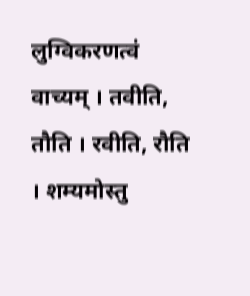लुग्विकरणत्वं वाच्यम् । तवीति, तौति । रवीति, रौति । शम्यमोस्तु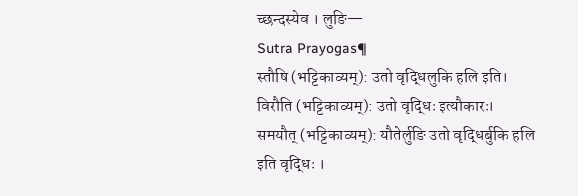च्छन्दस्येव । लुङि—
Sutra Prayogas¶
स्तौषि (भट्टिकाव्यम्): उतो वृद्धिलुकि हलि इति।
विरौति (भट्टिकाव्यम्): उतो वृद्धिः इत्यौकारः।
समयौत् (भट्टिकाव्यम्): यौतेर्लुङि उतो वृद्धिर्बुकि हलि इति वृद्धिः ।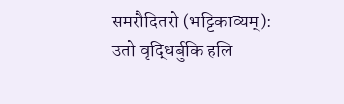समरौदितरो (भट्टिकाव्यम्): उतो वृद्धिर्बुकि हलि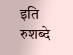इति रुशब्दे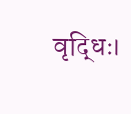वृद्धिः।